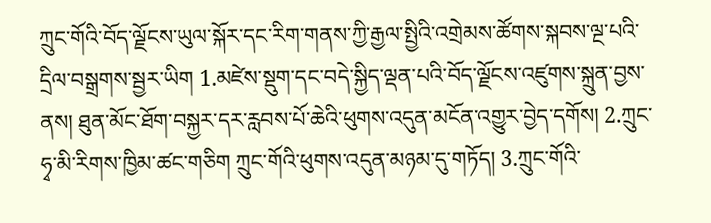ཀྲུང་གོའི་བོད་ལྗོངས་ཡུལ་སྐོར་དང་རིག་གནས་ཀྱི་རྒྱལ་སྤྱིའི་འགྲེམས་ཚོགས་སྐབས་ལྔ་པའི་དྲིལ་བསྒྲགས་སྦྱར་ཡིག 1.མཛེས་སྡུག་དང་བདེ་སྐྱིད་ལྡན་པའི་བོད་ལྗོངས་འཛུགས་སྐྲུན་བྱས་ནས། ཐུན་མོང་ཐོག་བསྐྱར་དར་རླབས་པོ་ཆེའི་ཕུགས་འདུན་མངོན་འགྱུར་བྱེད་དགོས། 2.ཀྲུང་ཧྭ་མི་རིགས་ཁྱིམ་ཚང་གཅིག ཀྲུང་གོའི་ཕུགས་འདུན་མཉམ་དུ་གཏོད། 3.ཀྲུང་གོའི་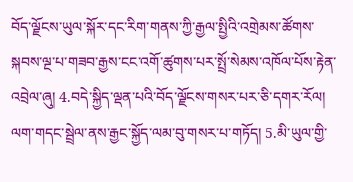བོད་ལྗོངས་ཡུལ་སྐོར་དང་རིག་གནས་ཀྱི་རྒྱལ་སྤྱིའི་འགྲེམས་ཚོགས་སྐབས་ལྔ་པ་གཟབ་རྒྱས་ངང་འགོ་ཚུགས་པར་སྤྲོ་སེམས་འཁོལ་པོས་རྟེན་འབྲེལ་ཞུ། 4.བདེ་སྐྱིད་ལྡན་པའི་བོད་ལྗོངས་གསར་པར་ཅི་དགར་རོལ། ལག་གདང་སྦྲེལ་ནས་རྒྱང་སྐྱོད་ལམ་བུ་གསར་པ་གཏོད། 5.མི་ཡུལ་གྱི་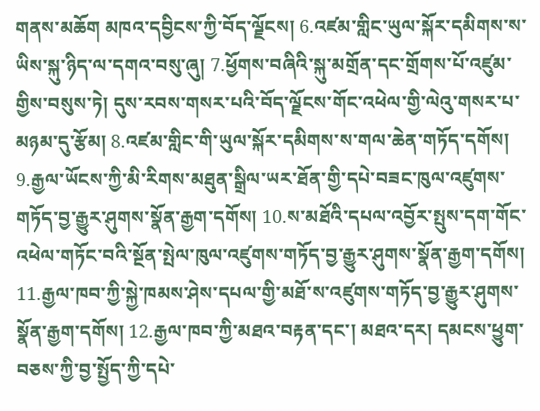གནས་མཆོག མཁའ་དབྱིངས་ཀྱི་བོད་ལྗོངས། 6.འཛམ་གླིང་ཡུལ་སྐོར་དམིགས་ས་ཡིས་སྐུ་ཉིད་ལ་དགའ་བསུ་ཞུ། 7.ཕྱོགས་བཞིའི་སྐུ་མགྲོན་དང་གྲོགས་པོ་འཛུམ་གྱིས་བསུས་ཏེ། དུས་རབས་གསར་པའི་བོད་ལྗོངས་གོང་འཕེལ་གྱི་ལེའུ་གསར་པ་མཉམ་དུ་རྩོམ། 8.འཛམ་གླིང་གི་ཡུལ་སྐོར་དམིགས་ས་གལ་ཆེན་གཏོད་དགོས། 9.རྒྱལ་ཡོངས་ཀྱི་མི་རིགས་མཐུན་སྒྲིལ་ཡར་ཐོན་གྱི་དཔེ་བཟང་ཁུལ་འཛུགས་གཏོད་བྱ་རྒྱུར་ཤུགས་སྣོན་རྒྱག་དགོས། 10.ས་མཐོའི་དཔལ་འབྱོར་སྤུས་དག་གོང་འཕེལ་གཏོང་བའི་སྔོན་སྤེལ་ཁུལ་འཛུགས་གཏོད་བྱ་རྒྱུར་ཤུགས་སྣོན་རྒྱག་དགོས། 11.རྒྱལ་ཁབ་ཀྱི་སྐྱེ་ཁམས་ཤེས་དཔལ་གྱི་མཐོ་ས་འཛུགས་གཏོད་བྱ་རྒྱུར་ཤུགས་སྣོན་རྒྱག་དགོས། 12.རྒྱལ་ཁབ་ཀྱི་མཐའ་བརྟན་དང་། མཐའ་དར། དམངས་ཕྱུག་བཅས་ཀྱི་བྱ་སྤྱོད་ཀྱི་དཔེ་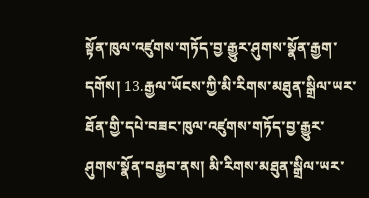སྟོན་ཁུལ་འཛུགས་གཏོད་བྱ་རྒྱུར་ཤུགས་སྣོན་རྒྱག་དགོས། 13.རྒྱལ་ཡོངས་ཀྱི་མི་རིགས་མཐུན་སྒྲིལ་ཡར་ཐོན་གྱི་དཔེ་བཟང་ཁུལ་འཛུགས་གཏོད་བྱ་རྒྱུར་ཤུགས་སྣོན་བརྒྱབ་ནས། མི་རིགས་མཐུན་སྒྲིལ་ཡར་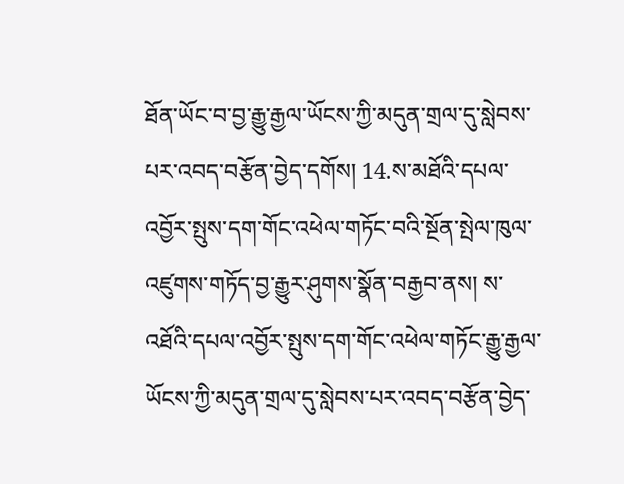ཐོན་ཡོང་བ་བྱ་རྒྱུ་རྒྱལ་ཡོངས་ཀྱི་མདུན་གྲལ་དུ་སླེབས་པར་འབད་བརྩོན་བྱེད་དགོས། 14.ས་མཐོའི་དཔལ་འབྱོར་སྤུས་དག་གོང་འཕེལ་གཏོང་བའི་སྔོན་སྤེལ་ཁུལ་འཛུགས་གཏོད་བྱ་རྒྱུར་ཤུགས་སྣོན་བརྒྱབ་ནས། ས་འཐོའི་དཔལ་འབྱོར་སྤུས་དག་གོང་འཕེལ་གཏོང་རྒྱུ་རྒྱལ་ཡོངས་ཀྱི་མདུན་གྲལ་དུ་སླེབས་པར་འབད་བརྩོན་བྱེད་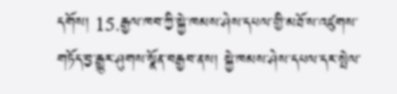དགོས། 15.རྒྱལ་ཁབ་ཀྱི་སྐྱེ་ཁམས་ཤེས་དཔལ་གྱི་མཐོ་ས་འཛུགས་གཏོད་བྱ་རྒྱུར་ཤུགས་སྣོན་བརྒྱབ་ནས། སྐྱེ་ཁམས་ཤེས་དཔལ་དར་སྤེལ་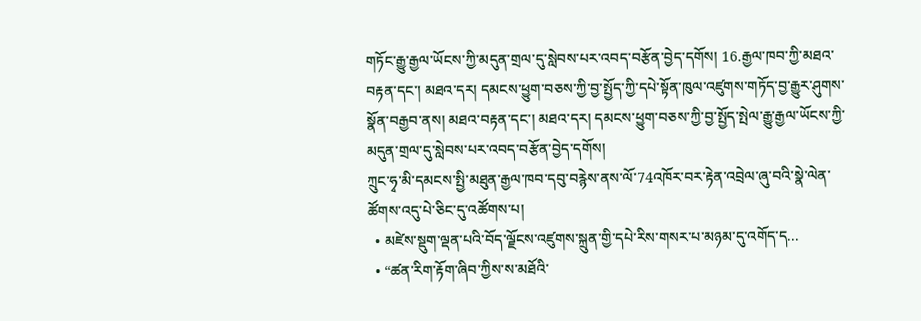གཏོང་རྒྱུ་རྒྱལ་ཡོངས་ཀྱི་མདུན་གྲལ་དུ་སླེབས་པར་འབད་བརྩོན་བྱེད་དགོས། 16.རྒྱལ་ཁབ་ཀྱི་མཐའ་བརྟན་དང་། མཐའ་དར། དམངས་ཕྱུག་བཅས་ཀྱི་བྱ་སྤྱོད་ཀྱི་དཔེ་སྟོན་ཁུལ་འཛུགས་གཏོད་བྱ་རྒྱུར་ཤུགས་སྣོན་བརྒྱབ་ནས། མཐའ་བརྟན་དང་། མཐའ་དར། དམངས་ཕྱུག་བཅས་ཀྱི་བྱ་སྤྱོད་སྤེལ་རྒྱུ་རྒྱལ་ཡོངས་ཀྱི་མདུན་གྲལ་དུ་སླེབས་པར་འབད་བརྩོན་བྱེད་དགོས།
ཀྲུང་ཧྭ་མི་དམངས་སྤྱི་མཐུན་རྒྱལ་ཁབ་དབུ་བརྙེས་ནས་ལོ་74འཁོར་བར་རྟེན་འབྲེལ་ཞུ་བའི་སྣེ་ལེན་ཚོགས་འདུ་པེ་ཅིང་དུ་འཚོགས་པ།
  • མཛེས་སྡུག་ལྡན་པའི་བོད་ལྗོངས་འཛུགས་སྐྲུན་གྱི་དཔེ་རིས་གསར་པ་མཉམ་དུ་འགོད་ད...
  • “ཚན་རིག་རྟོག་ཞིབ་ཀྱིས་ས་མཐོའི་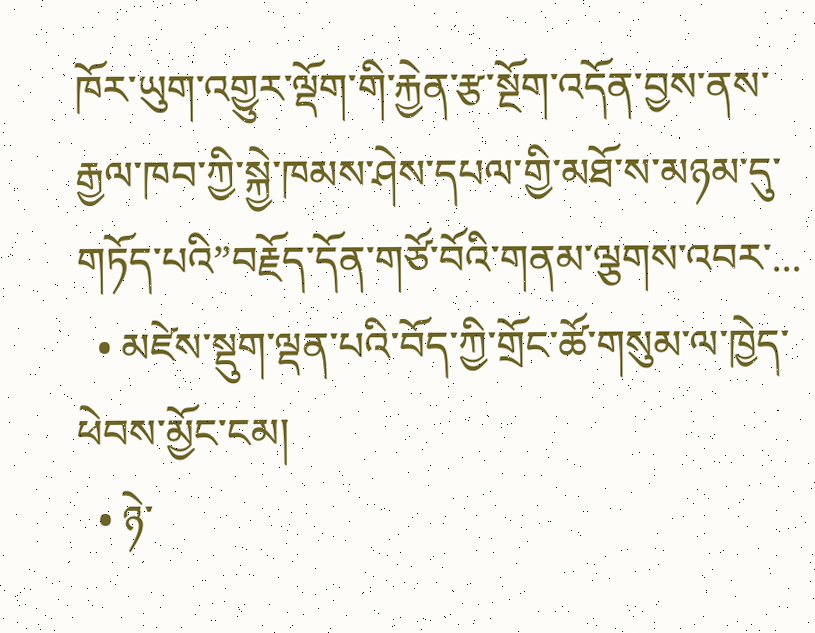ཁོར་ཡུག་འགྱུར་ལྡོག་གི་རྐྱེན་རྩ་སྔོག་འདོན་བྱས་ནས་རྒྱལ་ཁབ་ཀྱི་སྐྱེ་ཁམས་ཤེས་དཔལ་གྱི་མཐོ་ས་མཉམ་དུ་གཏོད་པའི”བརྗོད་དོན་གཙོ་བོའི་གནམ་ལྕགས་འབར་...
  • མཛེས་སྡུག་ལྡན་པའི་བོད་ཀྱི་གྲོང་ཚོ་གསུམ་ལ་ཁྱེད་ཕེབས་མྱོང་ངམ།
  • ཉེ་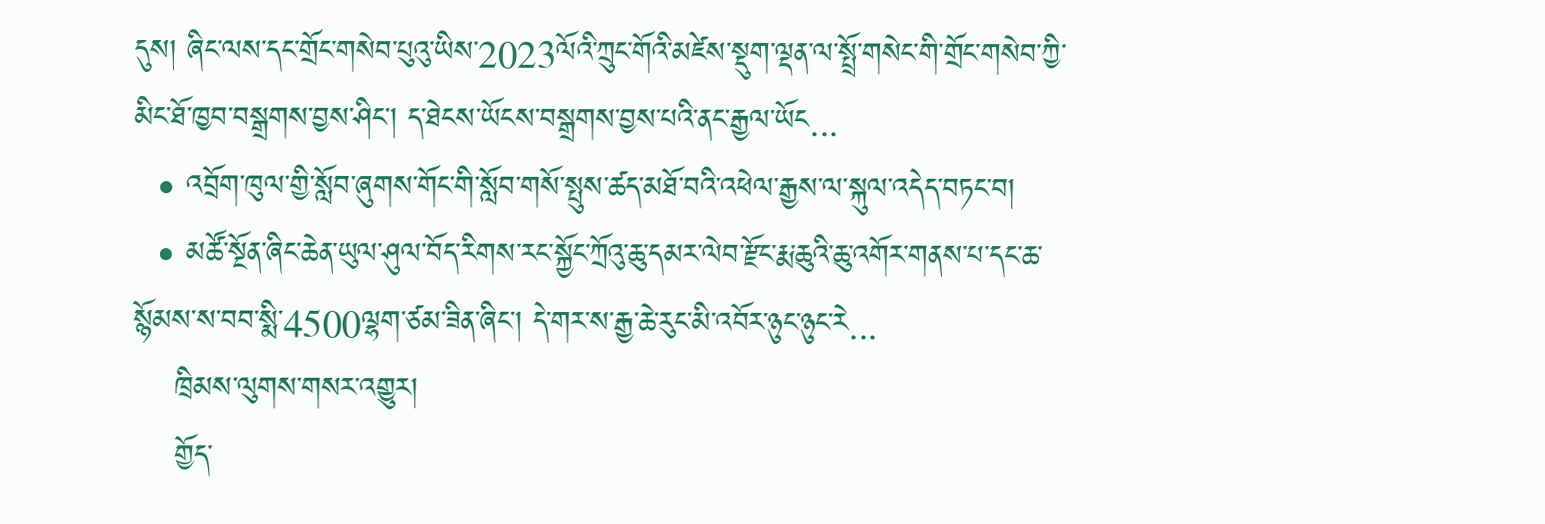དུས། ཞིང་ལས་དང་གྲོང་གསེབ་པུའུ་ཡིས་2023ལོའི་ཀྲུང་གོའི་མཛེས་སྡུག་ལྡན་ལ་སྤྲོ་གསེང་གི་གྲོང་གསེབ་ཀྱི་མིང་ཐོ་ཁྱབ་བསྒྲགས་བྱས་ཤིང་། ད་ཐེངས་ཡོངས་བསྒྲགས་བྱས་པའི་ནང་རྒྱལ་ཡོང...
  • འབྲོག་ཁུལ་གྱི་སློབ་ཞུགས་གོང་གི་སློབ་གསོ་སྤུས་ཚད་མཐོ་བའི་འཕེལ་རྒྱས་ལ་སྐུལ་འདེད་བཏང་བ།
  • མཚོ་སྔོན་ཞིང་ཆེན་ཡུལ་ཤུལ་བོད་རིགས་རང་སྐྱོང་ཀྲོའུ་ཆུ་དམར་ལེབ་རྫོང་རྨ་ཆུའི་ཆུ་འགོར་གནས་པ་དང་ཆ་སྙོམས་ས་བབ་སྨི་4500ལྷག་ཙམ་ཟིན་ཞིང་། དེ་གར་ས་རྒྱ་ཆེ་རུང་མི་འབོར་ཉུང་ཉུང་རེ...
    ཁྲིམས་ལུགས་གསར་འགྱུར།
    གྱོད་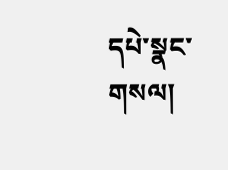དཔེ་སྣང་གསལ།